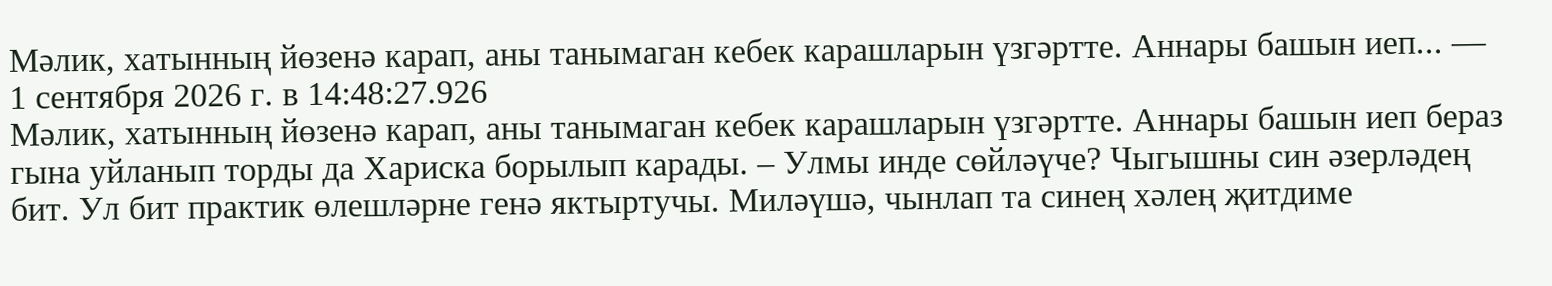Мәлик, хатынның йөзенә карап, аны танымаган кебек карашларын үзгәртте. Аннары башын иеп... — 1 сентября 2026 г. в 14:48:27.926
Мәлик, хатынның йөзенә карап, аны танымаган кебек карашларын үзгәртте. Аннары башын иеп бераз гына уйланып торды да Хариска борылып карады. – Улмы инде сөйләүче? Чыгышны син әзерләдең бит. Ул бит практик өлешләрне генә яктыртучы. Миләүшә, чынлап та синең хәлең җитдиме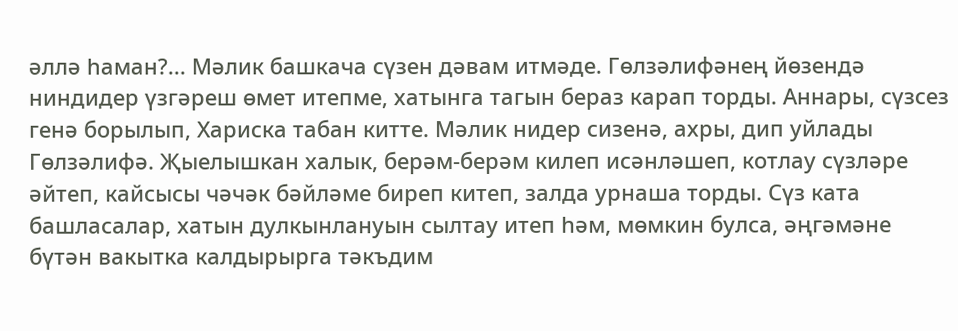әллә һаман?... Мәлик башкача сүзен дәвам итмәде. Гөлзәлифәнең йөзендә ниндидер үзгәреш өмет итепме, хатынга тагын бераз карап торды. Аннары, сүзсез генә борылып, Хариска табан китте. Мәлик нидер сизенә, ахры, дип уйлады Гөлзәлифә. Җыелышкан халык, берәм-берәм килеп исәнләшеп, котлау сүзләре әйтеп, кайсысы чәчәк бәйләме биреп китеп, залда урнаша торды. Сүз ката башласалар, хатын дулкынлануын сылтау итеп һәм, мөмкин булса, әңгәмәне бүтән вакытка калдырырга тәкъдим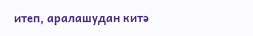итеп, аралашудан китә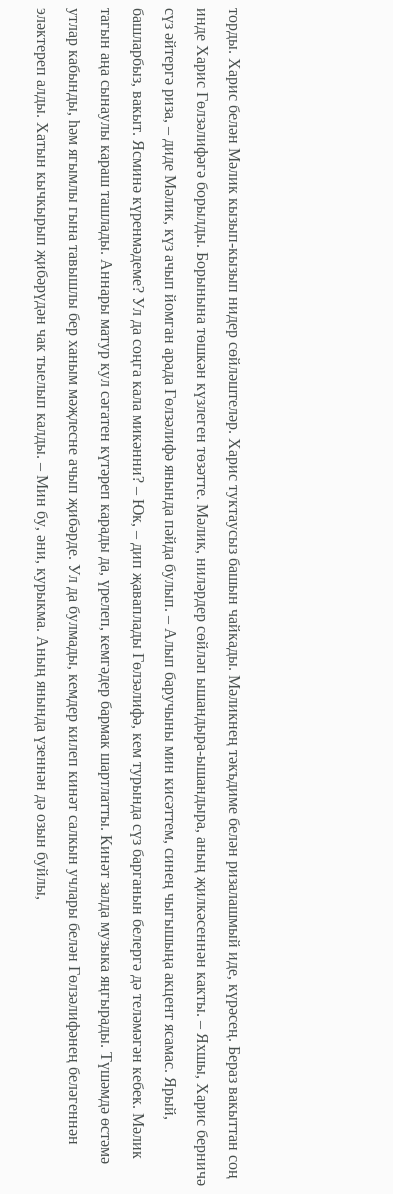торды. Харис белән Мәлик кызып-кызып нидер сөйләштеләр. Харис туктаусыз башын чайкады. Мәликнең тәкъдиме белән ризалашмый иде, күрәсең. Бераз вакыттан соң инде Харис Гөлзәлифәгә борылды. Борынына төшкән күзлеген төзәтте. Мәлик, ниләрдер сөйләп ышандыра-ышандыра, аның җилкәсеннән какты. – Яхшы, Харис берничә сүз әйтергә риза, – диде Мәлик, күз ачып йомган арада Гөлзәлифә янында пәйда булып. – Алып баручыны мин кисәттем, синең чыгышыңа акцент ясамас. Ярый, башларбыз, вакыт. Ясминә күренмәдеме? Ул да соңга кала микәнни? – Юк, – дип җаваплады Гөлзәлифә, кем турында сүз барганын белергә дә теләмәгән кебек. Мәлик тагын аңа сынаулы караш ташлады. Аннары матур кул сәгатен күтәреп карады да, үрелеп, кемгәдер бармак шартлатты. Кинәт залда музыка яңгырады. Түшәмдә өстәмә утлар кабынды, һәм ягымлы гына тавышлы бер ханым мәҗлесне ачып җибәрде. Ул да булмады, кемдер килеп кинәт салкын учлары белән Гөлзәлифәнең беләгеннән эләктереп алды. Хатын кычкырып җибәрүдән чак тыелып калды. – Мин бу, әни, курыкма. Аның янында үзеннән дә озын буйлы,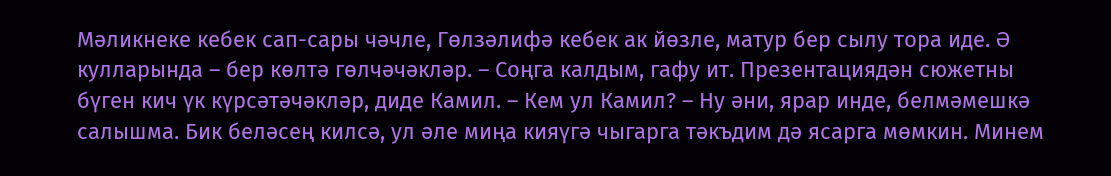Мәликнеке кебек сап-сары чәчле, Гөлзәлифә кебек ак йөзле, матур бер сылу тора иде. Ә кулларында – бер көлтә гөлчәчәкләр. – Соңга калдым, гафу ит. Презентациядән сюжетны бүген кич үк күрсәтәчәкләр, диде Камил. – Кем ул Камил? – Ну әни, ярар инде, белмәмешкә салышма. Бик беләсең килсә, ул әле миңа кияүгә чыгарга тәкъдим дә ясарга мөмкин. Минем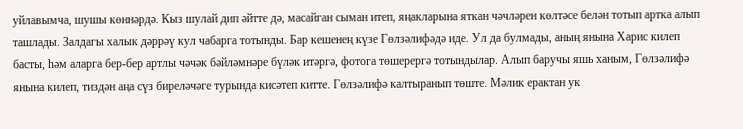уйлавымча, шушы көннәрдә. Кыз шулай дип әйтте дә, масайган сыман итеп, яңакларына яткан чәчләрен көлтәсе белән тотып артка алып ташлады. Залдагы халык дәррәү кул чабарга тотынды. Бар кешенең күзе Гөлзәлифәдә иде. Ул да булмады, аның янына Харис килеп басты, һәм аларга бер-бер артлы чәчәк бәйләмнәре бүләк итәргә, фотога төшерергә тотындылар. Алып баручы яшь ханым, Гөлзәлифә янына килеп, тиздән аңа сүз биреләчәге турында кисәтеп китте. Гөлзәлифә калтыранып төште. Мәлик ерактан ук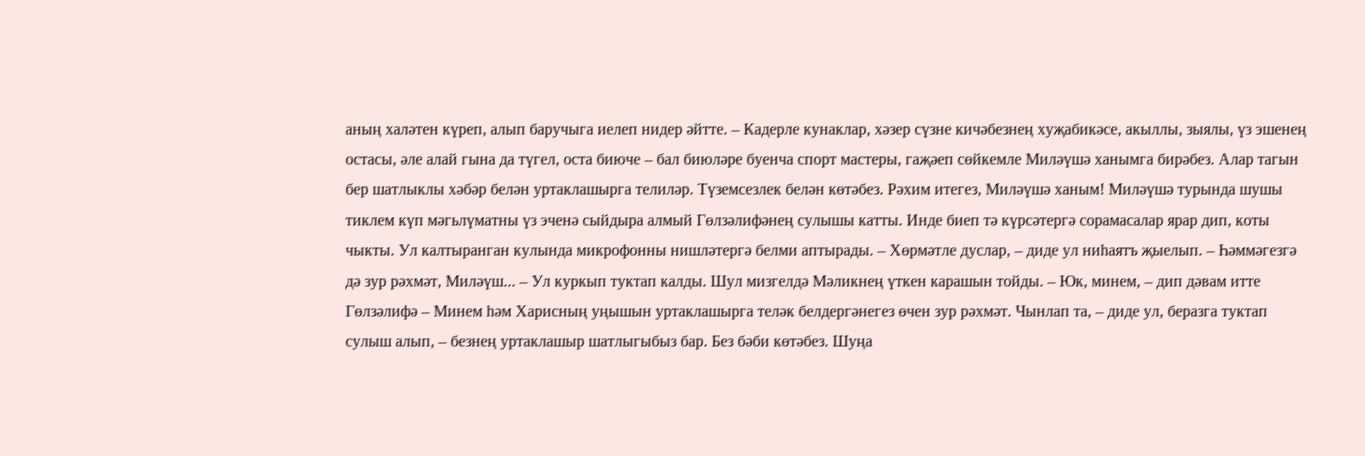аның халәтен күреп, алып баручыга иелеп нидер әйтте. – Кадерле кунаклар, хәзер сүзне кичәбезнең хуҗабикәсе, акыллы, зыялы, үз эшенең остасы, әле алай гына да түгел, оста биюче – бал биюләре буенча спорт мастеры, гаҗәеп сөйкемле Миләүшә ханымга бирәбез. Алар тагын бер шатлыклы хәбәр белән уртаклашырга телиләр. Түземсезлек белән көтәбез. Рәхим итегез, Миләүшә ханым! Миләүшә турында шушы тиклем күп мәгьлүматны үз эченә сыйдыра алмый Гөлзәлифәнең сулышы катты. Инде биеп тә күрсәтергә сорамасалар ярар дип, коты чыкты. Ул калтыранган кулында микрофонны нишләтергә белми аптырады. – Хөрмәтле дуслар, – диде ул ниһаятъ җыелып. – Һәммәгезгә дә зур рәхмәт, Миләүш... – Ул куркып туктап калды. Шул мизгелдә Мәликнең үткен карашын тойды. – Юк, минем, – дип дәвам итте Гөлзәлифә – Минем һәм Харисның уңышын уртаклашырга теләк белдергәнегез өчен зур рәхмәт. Чынлап та, – диде ул, беразга туктап сулыш алып, – безнең уртаклашыр шатлыгыбыз бар. Без бәби көтәбез. Шуңа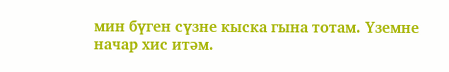мин бүген сүзне кыска гына тотам. Үземне начар хис итәм.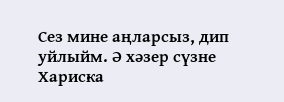Сез мине аңларсыз, дип уйлыйм. Ә хәзер сүзне Хариска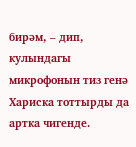бирәм, – дип, кулындагы микрофонын тиз генә Хариска тоттырды да артка чигенде.